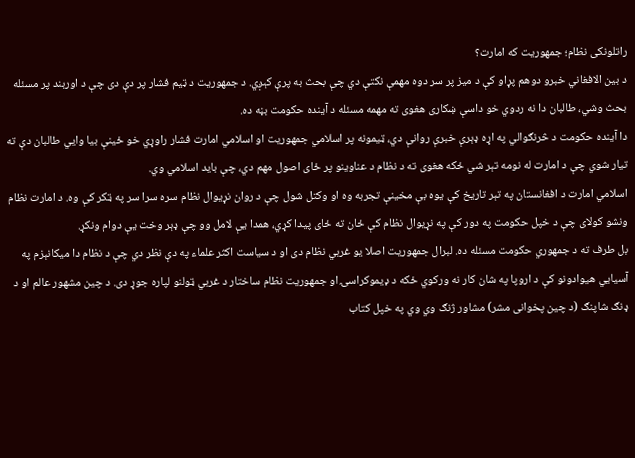راتلونکی نظام؛ جمهوریت که امارت؟
د بین الافغاني خبرو دوهم پړاو کې د میز پر سر دوه مهمې نکتې دي چې بحث به پرې کېږي. د جمهوریت د ټیم فشار پر دې دی چې د اوربند پر مسئله بحث وشي، طالبان دا نه ردوي خو داسې ښکاری هغوی ته مهمه مسئله د آینده حکومت بڼه ده.
دا آینده حکومت د څرنګوالي په اړه ډېرې خبرې روانې دي، ټیمونه پر اسلامي جمهوریت او اسلامي امارت فشار راوړي خو ځینې بیا وايي طالبان دې ته تیار شوي چې د امارت له نومه تېر شي ځکه هغوی ته د نظام د عناوینو پر ځای اصول مهم دي، چې باید اسلامي وي.
اسلامي امارت د افغانستان په تېر تاریخ کې یوه بې مخینې تجربه وه او وکتل شول چې د روان نړیوال نظام سره سرا سر په ټکر کې وه. د امارت نظام ونشو کولای چې د خپل حکومت په دور کې په نړیوال نظام کې ځان ته ځای پیدا کړي، همدا یې لامل وو چې ډېر وخت یې دوام ونکړ.
بل طرف ته د جمهوري حکومت مسئله ده. لبرال جمهوریت اصلا یو غربي نظام دی او د سیاست اکثر علماء په دې نظر دي چې د نظام دا میکانېزم په آسیايي هیوادونو کې د اروپا په شان کار نه ورکوي ځکه د ډیموکراسۍ او جمهوریت نظام ساختار د غربي ټولنو لپاره جوړ دی. د چین مشهور عالم او د ډنګ شاپنګ (د چین پخوانی مشر) مشاور ژنګ وي وي په خپل کتاب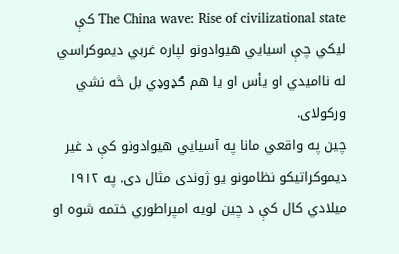The China wave: Rise of civilizational state کې لیکي چې اسیايي هیوادونو لپاره غربي دیموکراسي له ناامیدي او یأس او یا هم ګډوډي بل څه نشي ورکولای.
چین په واقعي مانا په آسیايي هیوادونو کې د غیر دیموکراتیکو نظامونو یو ژوندی مثال دی. په ۱۹۱۲ میلادي کال کې د چین لویه امپراطوري ختمه شوه او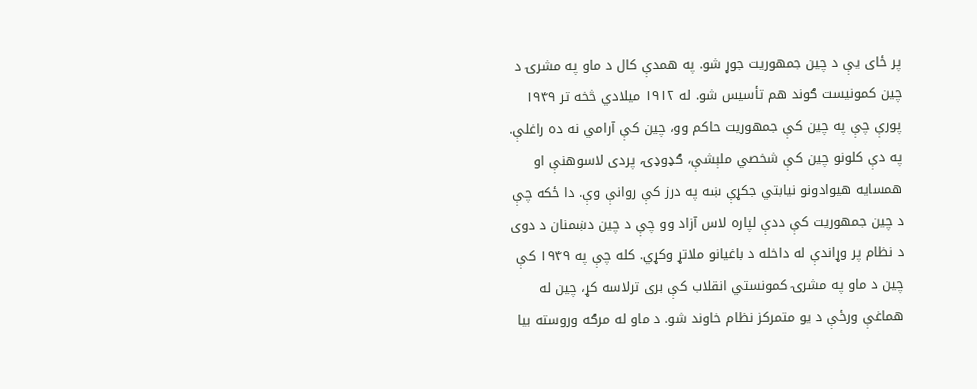پر ځای یې د چین جمهوریت جوړ شو. په همدې کال د ماو په مشرۍ د چین کمونیست ګوند هم تأسیس شو. له ۱۹۱۲ میلادي څخه تر ۱۹۴۹ پورې چې په چین کې جمهوریت حاکم وو، چین کې آرامي نه ده راغلې. په دې کلونو چین کې شخصي ملېشې، ګډوډۍ، پردی لاسوهنې او همسایه هیوادونو نیابتي جکړې ښه په درز کې روانې وې. دا ځکه چې د چین جمهوریت کې ددې لپاره لاس آزاد وو چې د چین دښمنان د دوی د نظام پر وړاندې له داخله د باغیانو ملاتړ وکړي. کله چې په ۱۹۴۹ کې چین د ماو په مشرۍ کمونستي انقلاب کې بری ترلاسه کړ، چین له هماغې ورځې د یو متمرکز نظام خاوند شو. د ماو له مرګه وروسته بیا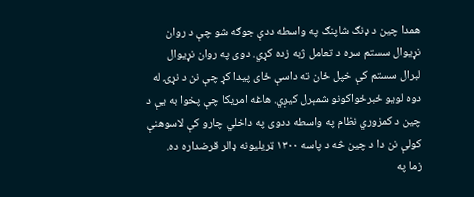همدا چین د ډنګ شاپنګ په واسطه ددې جوګه شو چې د روان نړیوال سستم سره د تعامل ژبه زده کړي. دوی په روان نړیوال لبرال سستم کې خپل ځان ته داسې ځای پیدا کړ چې نن د نړۍ له دوه لویو ځبرځواکونو شمېرل کیږي. هاغه امریکا چې پخوا به یې د چین د کمزوري نظام په واسطه ددوی په داخلي چارو کې لاسوهنې کولې نن دا د چین څه د پاسه ۱۳۰۰ ټریلیونه ډالر قرضداره ده.
زما په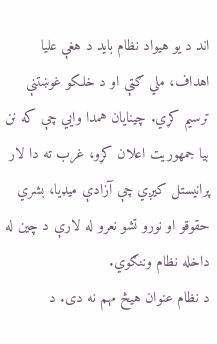اند د یو هیواد نظام باید د هغې علیا اهداف، ملي ګټې او د خلکو غوښتنې ترسیم کړي. چینایان همدا وايي چې که نن بیا جمهوریت اعلان کړو، غرب ته دا لار پرانیستل کیږي چې آزادې میډیا، بشري حقوقو او نورو تشو نعرو له لارې د چین له داخله نظام وننګوي.
د نظام عنوان هیڅ مهم نه دی. د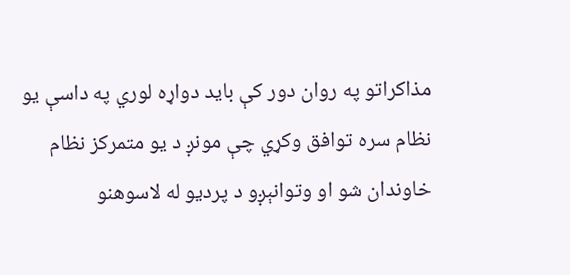مذاکراتو په روان دور کې باید دواړه لوري په داسې یو نظام سره توافق وکړي چې مونږ د یو متمرکز نظام خاوندان شو او وتوانېږو د پردیو له لاسوهنو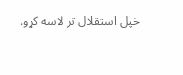خپل استقلال تر لاسه کړو.